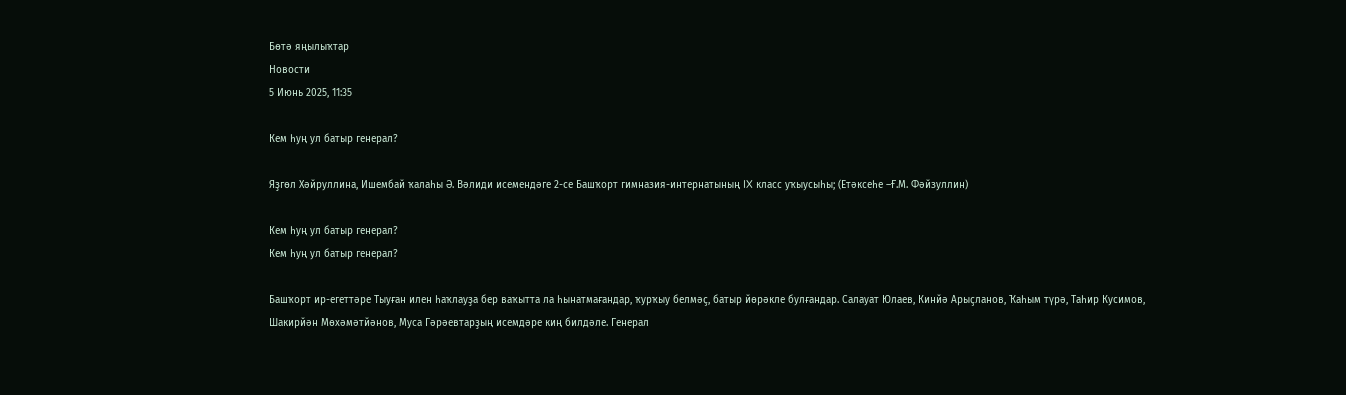Бөтә яңылыҡтар
Новости
5 Июнь 2025, 11:35

Кем һуң ул батыр генерал?

Яҙгөл Хәйруллина, Ишембай ҡалаһы Ә. Вәлиди исемендәге 2-се Башҡорт гимназия-интернатының IX класс уҡыусыһы; (Етәксеһе –Ғ.М. Фәйзуллин)

Кем һуң ул батыр генерал?
Кем һуң ул батыр генерал?

Башҡорт ир-егеттәре Тыуған илен һаҡлауҙа бер ваҡытта ла һынатмағандар, ҡурҡыу белмәҫ, батыр йөрәкле булғандар. Салауат Юлаев, Кинйә Арыҫланов, Ҡаһым түрә, Таһир Кусимов, Шакирйән Мөхәмәтйәнов, Муса Гәрәевтарҙың исемдәре киң билдәле. Генерал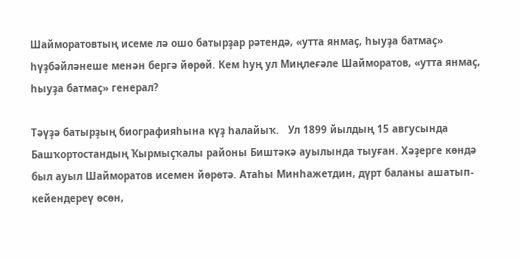Шайморатовтың исеме лә ошо батырҙар рәтендә, «утта янмаҫ, һыуҙа батмаҫ» һүҙбәйләнеше менән бергә йөрөй. Кем һуң ул Миңлеғәле Шайморатов, «утта янмаҫ, һыуҙа батмаҫ» генерал?

Тәүҙә батырҙың биографияһына күҙ һалайыҡ.   Ул 1899 йылдың 15 авгусында Башҡортостандың Ҡырмыҫҡалы районы Биштәкә ауылында тыуған. Хәҙерге көндә был ауыл Шайморатов исемен йөрөтә. Атаһы Минһажетдин, дүрт баланы ашатып-кейендереү өсөн,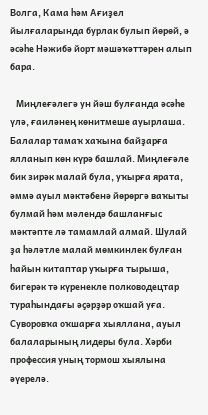Волга, Кама һәм Ағиҙел йылғаларында бурлак булып йөрөй, ә әсәһе Нәжибә йорт мәшәҡәттәрен алып бара.

   Миңлеғәлегә ун йәш булғанда әсәһе үлә, ғаиләнең көнитмеше ауырлаша. Балалар тамаҡ хаҡына байҙарға ялланып көн күрә башлай. Миңлеғәле бик зирәк малай була, уҡырға ярата, әммә ауыл мәктәбенә йөрөргә ваҡыты булмай һәм мәлендә башланғыс мәктәпте лә тамамлай алмай. Шулай ҙа һәләтле малай мөмкинлек булған һайын китаптар уҡырға тырыша, бигерәк тә күренекле полководецтар тураһындағы әҫәрҙәр оҡшай уға. Суворовҡа оҡшарға хыяллана, ауыл балаларының лидеры була. Хәрби профессия уның тормош хыялына әүерелә.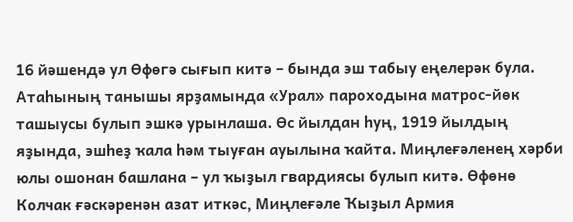16 йәшендә ул Өфөгә сығып китә – бында эш табыу еңелерәк була. Атаһының танышы ярҙамында «Урал» пароходына матрос-йөк ташыусы булып эшкә урынлаша. Өс йылдан һуң, 1919 йылдың яҙында, эшһеҙ ҡала һәм тыуған ауылына ҡайта. Миңлеғәленең хәрби юлы ошонан башлана – ул ҡыҙыл гвардиясы булып китә. Өфөнө Колчак ғәскәренән азат иткәс, Миңлеғәле Ҡыҙыл Армия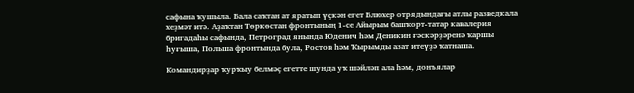сафына ҡушыла. Бала саҡтан ат яратып үҫкән егет Блюхер отрядындағы атлы разведкала хеҙмәт итә. Аҙаҡтан Төркөстан фронтының 1-се Айырым башҡорт-татар кавалерия бригадаһы сафында, Петроград янында Юденич һәм Деникин ғәскәрҙәренә ҡаршы һуғыша, Польша фронтында була, Ростов һәм Ҡырымды азат итеүҙә ҡатнаша.

Командирҙар ҡурҡыу белмәҫ егетте шунда уҡ шәйләп ала һәм, донъялар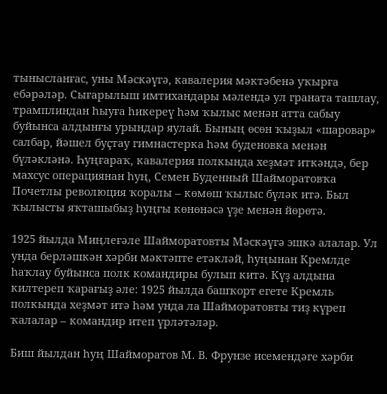тынысланғас, уны Мәскәүгә, кавалерия мәктәбенә уҡырға ебәрәләр. Сығарылыш имтихандары мәлендә ул граната ташлау, трамплиндан һыуға һикереү һәм ҡылыс менән атта сабыу буйынса алдынғы урындар яулай. Бының өсөн ҡыҙыл «шаровар» салбар, йәшел буҫтау гимнастерка һәм буденовка менән бүләкләнә. Һуңғараҡ, кавалерия полкында хеҙмәт иткәндә, бер махсус операциянан һуң, Семен Буденный Шайморатовҡа Почетлы революция ҡоралы – көмөш ҡылыс бүләк итә. Был ҡылысты яҡташыбыҙ һуңғы көнөнәсә үҙе менән йөрөтә.

1925 йылда Миңлеғәле Шайморатовты Мәскәүгә эшкә алалар. Ул унда берләшкән хәрби мәктәпте етәкләй, һуңынан Кремлде һаҡлау буйынса полк командиры булып китә. Күҙ алдына килтереп ҡарағыҙ әле: 1925 йылда башҡорт егете Кремль полкында хеҙмәт итә һәм унда ла Шайморатовты тиҙ күреп ҡалалар – командир итеп үрләтәләр.

Биш йылдан һуң Шайморатов М. В. Фрунзе исемендәге хәрби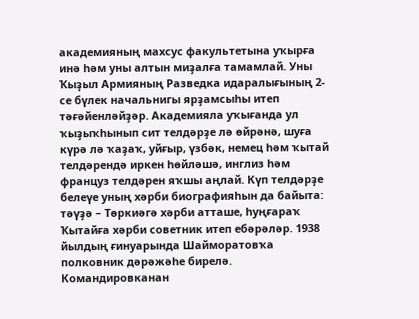академияның махсус факультетына уҡырға инә һәм уны алтын миҙалға тамамлай. Уны Ҡыҙыл Армияның Разведка идаралығының 2-се бүлек начальнигы ярҙамсыһы итеп тәғәйенләйҙәр. Академияла уҡығанда ул ҡыҙыҡһынып сит телдәрҙе лә өйрәнә, шуға күрә лә ҡаҙаҡ, уйғыр, үзбәк, немец һәм ҡытай телдәрендә иркен һөйләшә, инглиз һәм француз телдәрен яҡшы аңлай. Күп телдәрҙе белеүе уның хәрби биографияһын да байыта:   тәүҙә – Төркиәгә хәрби атташе, һуңғараҡ Ҡытайға хәрби советник итеп ебәрәләр. 1938 йылдың ғинуарында Шайморатовҡа полковник дәрәжәһе бирелә. Командировканан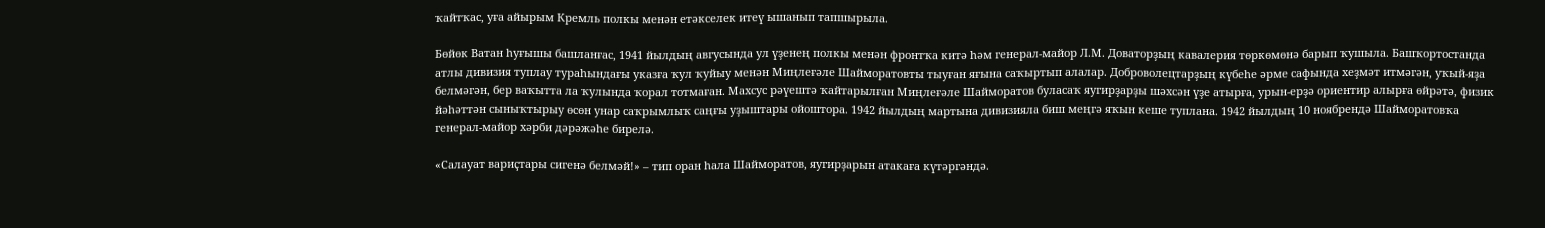ҡайтҡас, уға айырым Кремль полкы менән етәкселек итеү ышанып тапшырыла.

Бөйөк Ватан һуғышы башланғас, 1941 йылдың авгусында ул үҙенең полкы менән фронтҡа китә һәм генерал-майор Л.М. Доваторҙың кавалерия төркөмөнә барып ҡушыла. Башҡортостанда атлы дивизия туплау тураһындағы указға ҡул ҡуйыу менән Миңлеғәле Шайморатовты тыуған яғына саҡыртып алалар. Доброволецтарҙың күбеһе әрме сафында хеҙмәт итмәгән, уҡый-яҙа белмәгән, бер ваҡытта ла ҡулында ҡорал тотмаған. Махсус рәүештә ҡайтарылған Миңлеғәле Шайморатов буласаҡ яугирҙарҙы шәхсән үҙе атырға, урын-ерҙә ориентир алырға өйрәтә, физик йәһәттән сыныҡтырыу өсөн унар саҡрымлыҡ саңғы уҙыштары ойоштора. 1942 йылдың мартына дивизияла биш меңгә яҡын кеше туплана. 1942 йылдың 10 ноябрендә Шайморатовҡа генерал-майор хәрби дәрәжәһе бирелә.

«Салауат вариҫтары сигенә белмәй!» – тип оран һала Шайморатов, яугирҙарын атакаға күтәргәндә.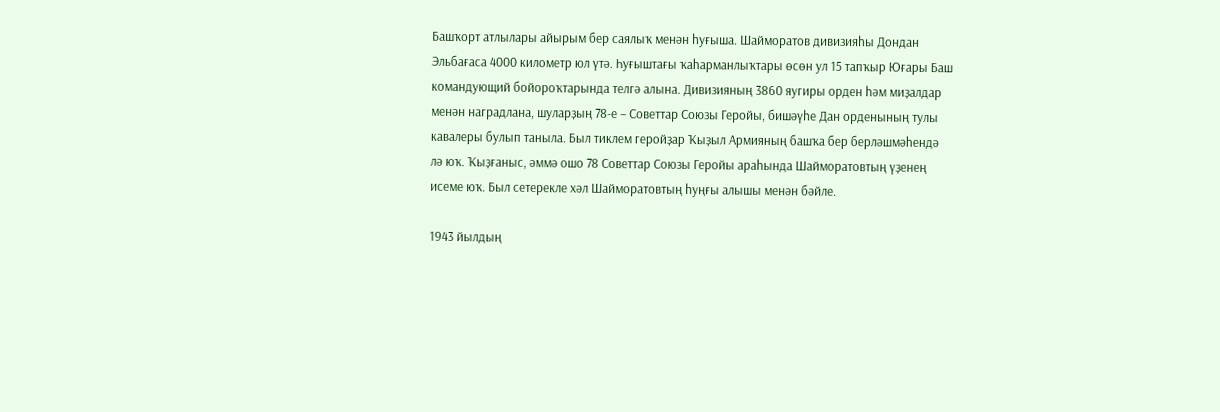Башҡорт атлылары айырым бер саялыҡ менән һуғыша. Шайморатов дивизияһы Дондан Эльбағаса 4000 километр юл үтә. Һуғыштағы ҡаһарманлыҡтары өсөн ул 15 тапҡыр Юғары Баш командующий бойороҡтарында телгә алына. Дивизияның 3860 яугиры орден һәм миҙалдар менән наградлана, шуларҙың 78-е – Советтар Союзы Геройы, бишәүһе Дан орденының тулы кавалеры булып таныла. Был тиклем геройҙар Ҡыҙыл Армияның башҡа бер берләшмәһендә лә юҡ. Ҡыҙғаныс, әммә ошо 78 Советтар Союзы Геройы араһында Шайморатовтың үҙенең исеме юҡ. Был сетерекле хәл Шайморатовтың һуңғы алышы менән бәйле.

1943 йылдың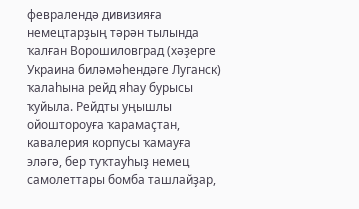февралендә дивизияға немецтарҙың тәрән тылында ҡалған Ворошиловград (хәҙерге Украина биләмәһендәге Луганск) ҡалаһына рейд яһау бурысы ҡуйыла. Рейдты уңышлы ойоштороуға ҡарамаҫтан, кавалерия корпусы ҡамауға эләгә, бер туҡтауһыҙ немец самолеттары бомба ташлайҙар,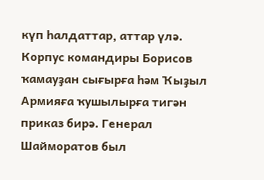күп һалдаттар, аттар үлә. Корпус командиры Борисов ҡамауҙан сығырға һәм Ҡыҙыл Армияға ҡушылырға тигән приказ бирә. Генерал Шайморатов был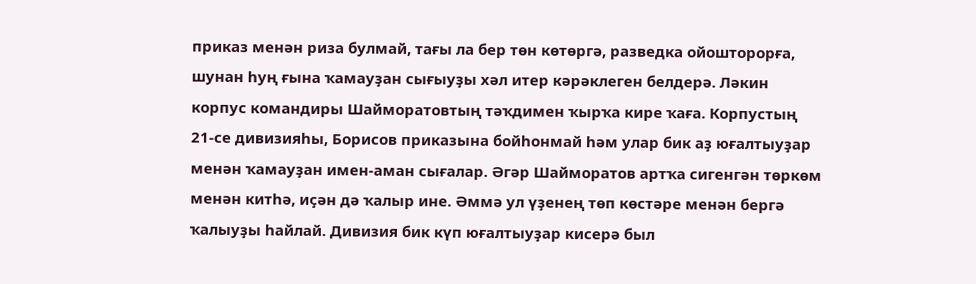приказ менән риза булмай, тағы ла бер төн көтөргә, разведка ойошторорға, шунан һуң ғына ҡамауҙан сығыуҙы хәл итер кәрәклеген белдерә. Ләкин корпус командиры Шайморатовтың тәҡдимен ҡырҡа кире ҡаға. Корпустың 21-се дивизияһы, Борисов приказына бойһонмай һәм улар бик аҙ юғалтыуҙар менән ҡамауҙан имен-аман сығалар. Әгәр Шайморатов артҡа сигенгән төркөм менән китһә, иҫән дә ҡалыр ине. Әммә ул үҙенең төп көстәре менән бергә ҡалыуҙы һайлай. Дивизия бик күп юғалтыуҙар кисерә был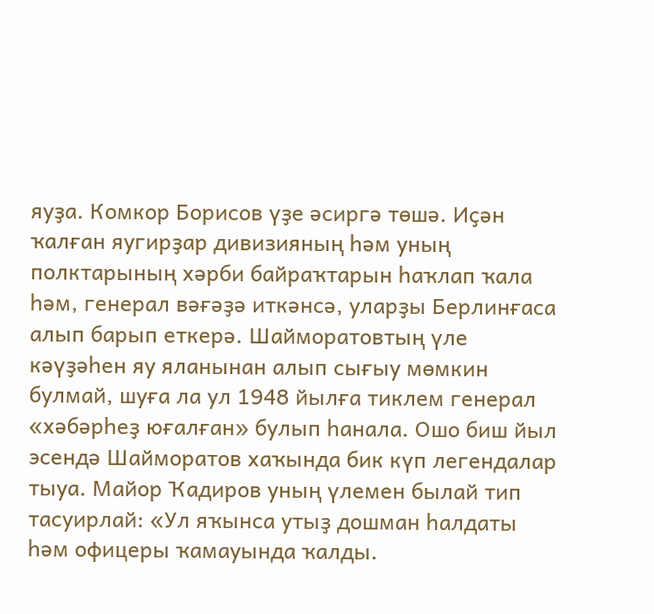яуҙа. Комкор Борисов үҙе әсиргә төшә. Иҫән ҡалған яугирҙар дивизияның һәм уның полктарының хәрби байраҡтарын һаҡлап ҡала һәм, генерал вәғәҙә иткәнсә, уларҙы Берлинғаса алып барып еткерә. Шайморатовтың үле кәүҙәһен яу яланынан алып сығыу мөмкин булмай, шуға ла ул 1948 йылға тиклем генерал «хәбәрһеҙ юғалған» булып һанала. Ошо биш йыл эсендә Шайморатов хаҡында бик күп легендалар тыуа. Майор Ҡадиров уның үлемен былай тип тасуирлай: «Ул яҡынса утыҙ дошман һалдаты һәм офицеры ҡамауында ҡалды.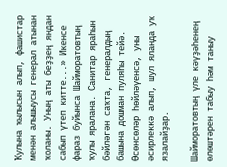Ҡулына ҡылысын алып, фашистар менән алышыусы генерал атынан ҡоланы. Уның аты беҙҙең яндан сабып үтеп китте...» Икенсе фараз буйынса Шайморатовтың ҡулы яралана. Санитар яраһын бәйләгән саҡта, генералдың башына дошман пуляһы тейә. Өсөнсөләр һөйләүенсә, уны әсирлеккә алып, шул яланда уҡ язалайҙар.

Шайморатовтың үле кәүҙәһенең өлөштәрен табыу һәм таныу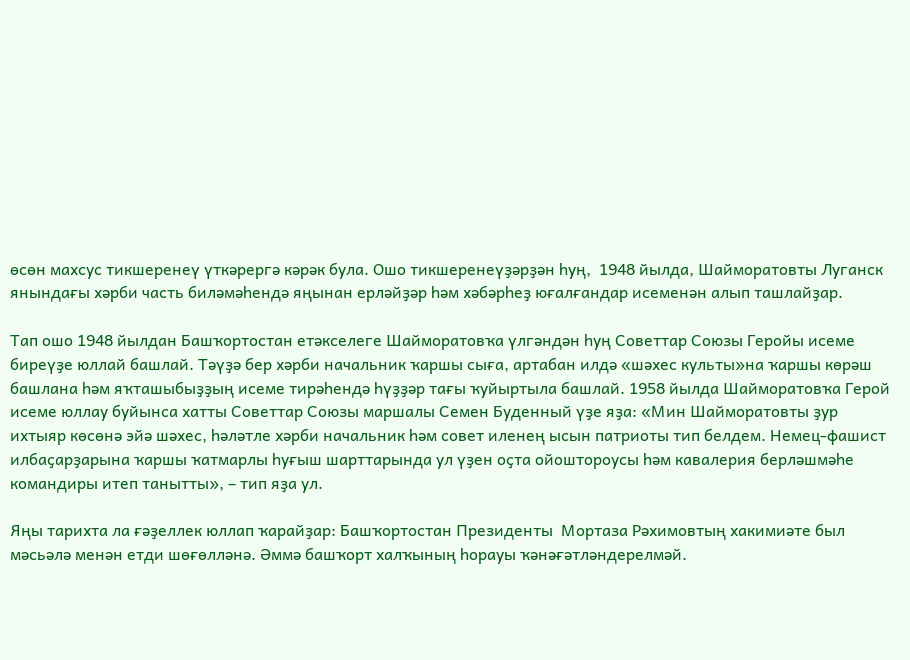өсөн махсус тикшеренеү үткәрергә кәрәк була. Ошо тикшеренеүҙәрҙән һуң,  1948 йылда, Шайморатовты Луганск янындағы хәрби часть биләмәһендә яңынан ерләйҙәр һәм хәбәрһеҙ юғалғандар исеменән алып ташлайҙар.

Тап ошо 1948 йылдан Башҡортостан етәкселеге Шайморатовҡа үлгәндән һуң Советтар Союзы Геройы исеме биреүҙе юллай башлай. Тәүҙә бер хәрби начальник ҡаршы сыға, артабан илдә «шәхес культы»на ҡаршы көрәш башлана һәм яҡташыбыҙҙың исеме тирәһендә һүҙҙәр тағы ҡуйыртыла башлай. 1958 йылда Шайморатовҡа Герой исеме юллау буйынса хатты Советтар Союзы маршалы Семен Буденный үҙе яҙа: «Мин Шайморатовты ҙур ихтыяр көсөнә эйә шәхес, һәләтле хәрби начальник һәм совет иленең ысын патриоты тип белдем. Немец-фашист илбаҫарҙарына ҡаршы ҡатмарлы һуғыш шарттарында ул үҙен оҫта ойоштороусы һәм кавалерия берләшмәһе командиры итеп танытты», – тип яҙа ул.

Яңы тарихта ла ғәҙеллек юллап ҡарайҙар: Башҡортостан Президенты  Мортаза Рәхимовтың хакимиәте был мәсьәлә менән етди шөғөлләнә. Әммә башҡорт халҡының һорауы ҡәнәғәтләндерелмәй.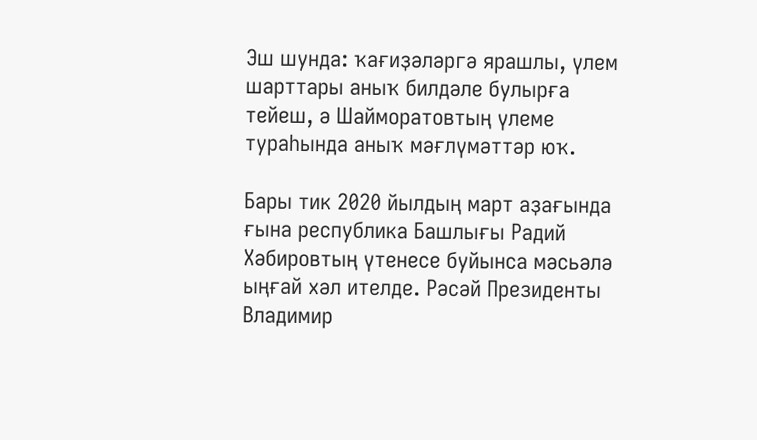Эш шунда: ҡағиҙәләргә ярашлы, үлем шарттары аныҡ билдәле булырға тейеш, ә Шайморатовтың үлеме тураһында аныҡ мәғлүмәттәр юҡ.

Бары тик 2020 йылдың март аҙағында ғына республика Башлығы Радий Хәбировтың үтенесе буйынса мәсьәлә ыңғай хәл ителде. Рәсәй Президенты Владимир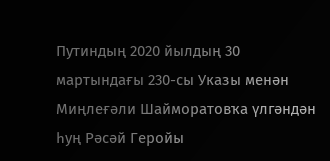Путиндың 2020 йылдың 30 мартындағы 230-сы Указы менән Миңлеғәли Шайморатовҡа үлгәндән һуң Рәсәй Геройы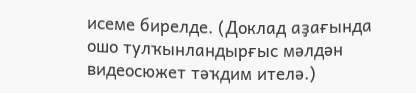исеме бирелде. (Доклад аҙағында ошо тулҡынландырғыс мәлдән видеосюжет тәҡдим ителә.)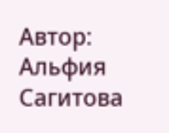Автор: Альфия Сагитова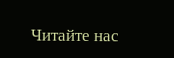Читайте нас